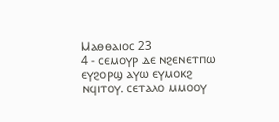Ⲙⲁⲑⲑⲁⲓⲟⲥ 23
4 - ⲥⲉⲙⲟⲩⲣ ⲇⲉ ⲛϩⲉⲛⲉⲧⲡⲱ ⲉⲩϩⲟⲣϣ ⲁⲩⲱ ⲉⲩⲙⲟⲕϩ ⲛϥⲓⲧⲟⲩ. ⲥⲉⲧⲁⲗⲟ ⲙⲙⲟⲟⲩ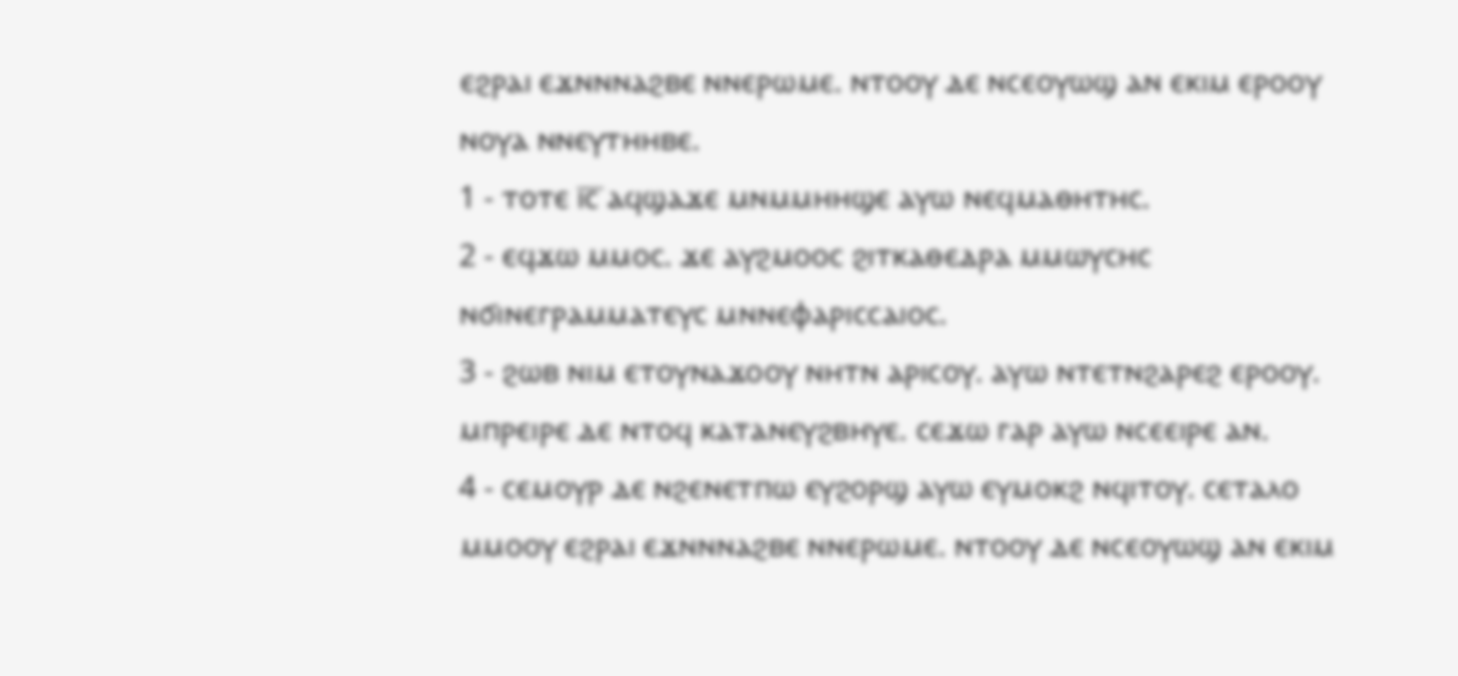ⲉϩⲣⲁⲓ ⲉϫⲛⲛⲛⲁϩⲃⲉ ⲛⲛⲉⲣⲱⲙⲉ. ⲛⲧⲟⲟⲩ ⲇⲉ ⲛⲥⲉⲟⲩⲱϣ ⲁⲛ ⲉⲕⲓⲙ ⲉⲣⲟⲟⲩ ⲛⲟⲩⲁ ⲛⲛⲉⲩⲧⲏⲏⲃⲉ.
1 - ⲧⲟⲧⲉ ⲓ̅ⲥ̅ ⲁϥϣⲁϫⲉ ⲙⲛⲙⲙⲏⲏϣⲉ ⲁⲩⲱ ⲛⲉϥⲙⲁⲑⲏⲧⲏⲥ.
2 - ⲉϥϫⲱ ⲙⲙⲟⲥ. ϫⲉ ⲁⲩϩⲙⲟⲟⲥ ϩⲓⲧⲕⲁⲑⲉⲇⲣⲁ ⲙⲙⲱⲩⲥⲏⲥ ⲛϭⲓⲛⲉⲅⲣⲁⲙⲙⲁⲧⲉⲩⲥ ⲙⲛⲛⲉⲫⲁⲣⲓⲥⲥⲁⲓⲟⲥ.
3 - ϩⲱⲃ ⲛⲓⲙ ⲉⲧⲟⲩⲛⲁϫⲟⲟⲩ ⲛⲏⲧⲛ ⲁⲣⲓⲥⲟⲩ. ⲁⲩⲱ ⲛⲧⲉⲧⲛϩⲁⲣⲉϩ ⲉⲣⲟⲟⲩ. ⲙⲡⲣⲉⲓⲣⲉ ⲇⲉ ⲛⲧⲟϥ ⲕⲁⲧⲁⲛⲉⲩϩⲃⲏⲩⲉ. ⲥⲉϫⲱ ⲅⲁⲣ ⲁⲩⲱ ⲛⲥⲉⲉⲓⲣⲉ ⲁⲛ.
4 - ⲥⲉⲙⲟⲩⲣ ⲇⲉ ⲛϩⲉⲛⲉⲧⲡⲱ ⲉⲩϩⲟⲣϣ ⲁⲩⲱ ⲉⲩⲙⲟⲕϩ ⲛϥⲓⲧⲟⲩ. ⲥⲉⲧⲁⲗⲟ ⲙⲙⲟⲟⲩ ⲉϩⲣⲁⲓ ⲉϫⲛⲛⲛⲁϩⲃⲉ ⲛⲛⲉⲣⲱⲙⲉ. ⲛⲧⲟⲟⲩ ⲇⲉ ⲛⲥⲉⲟⲩⲱϣ ⲁⲛ ⲉⲕⲓⲙ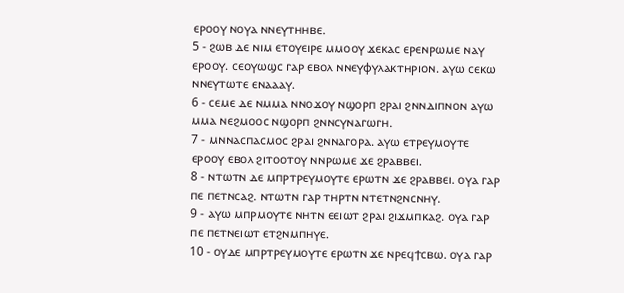ⲉⲣⲟⲟⲩ ⲛⲟⲩⲁ ⲛⲛⲉⲩⲧⲏⲏⲃⲉ.
5 - ϩⲱⲃ ⲇⲉ ⲛⲓⲙ ⲉⲧⲟⲩⲉⲓⲣⲉ ⲙⲙⲟⲟⲩ ϫⲉⲕⲁⲥ ⲉⲣⲉⲛⲣⲱⲙⲉ ⲛⲁⲩ ⲉⲣⲟⲟⲩ. ⲥⲉⲟⲩⲱϣⲥ ⲅⲁⲣ ⲉⲃⲟⲗ ⲛⲛⲉⲩⲫⲩⲗⲁⲕⲧⲏⲣⲓⲟⲛ. ⲁⲩⲱ ⲥⲉⲕⲱ ⲛⲛⲉⲩⲧⲱⲧⲉ ⲉⲛⲁⲁⲁⲩ.
6 - ⲥⲉⲙⲉ ⲇⲉ ⲛⲙⲙⲁ ⲛⲛⲟϫⲟⲩ ⲛϣⲟⲣⲡ ϩⲣⲁⲓ ϩⲛⲛⲇⲓⲡⲛⲟⲛ ⲁⲩⲱ ⲙⲙⲁ ⲛⲉϩⲙⲟⲟⲥ ⲛϣⲟⲣⲡ ϩⲛⲛⲥⲩⲛⲁⲅⲱⲅⲏ.
7 - ⲙⲛⲛⲁⲥⲡⲁⲥⲙⲟⲥ ϩⲣⲁⲓ ϩⲛⲛⲁⲅⲟⲣⲁ. ⲁⲩⲱ ⲉⲧⲣⲉⲩⲙⲟⲩⲧⲉ ⲉⲣⲟⲟⲩ ⲉⲃⲟⲗ ϩⲓⲧⲟⲟⲧⲟⲩ ⲛⲛⲣⲱⲙⲉ ϫⲉ ϩⲣⲁⲃⲃⲉⲓ.
8 - ⲛⲧⲱⲧⲛ ⲇⲉ ⲙⲡⲣⲧⲣⲉⲩⲙⲟⲩⲧⲉ ⲉⲣⲱⲧⲛ ϫⲉ ϩⲣⲁⲃⲃⲉⲓ. ⲟⲩⲁ ⲅⲁⲣ ⲡⲉ ⲡⲉⲧⲛⲥⲁϩ. ⲛⲧⲱⲧⲛ ⲅⲁⲣ ⲧⲏⲣⲧⲛ ⲛⲧⲉⲧⲛϩⲛⲥⲛⲏⲩ.
9 - ⲁⲩⲱ ⲙⲡⲣⲙⲟⲩⲧⲉ ⲛⲏⲧⲛ ⲉⲉⲓⲱⲧ ϩⲣⲁⲓ ϩⲓϫⲙⲡⲕⲁϩ. ⲟⲩⲁ ⲅⲁⲣ ⲡⲉ ⲡⲉⲧⲛⲉⲓⲱⲧ ⲉⲧϩⲛⲙⲡⲏⲩⲉ.
10 - ⲟⲩⲇⲉ ⲙⲡⲣⲧⲣⲉⲩⲙⲟⲩⲧⲉ ⲉⲣⲱⲧⲛ ϫⲉ ⲛⲣⲉϥϯⲥⲃⲱ. ⲟⲩⲁ ⲅⲁⲣ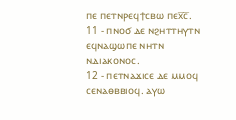ⲡⲉ ⲡⲉⲧⲛⲣⲉϥϯⲥⲃⲱ ⲡⲉⲭ̅ⲥ̅.
11 - ⲡⲛⲟϭ ⲇⲉ ⲛϩⲏⲧⲧⲏⲩⲧⲛ ⲉϥⲛⲁϣⲱⲡⲉ ⲛⲏⲧⲛ ⲛⲇⲓⲁⲕⲟⲛⲟⲥ.
12 - ⲡⲉⲧⲛⲁϫⲓⲥⲉ ⲇⲉ ⲙⲙⲟϥ ⲥⲉⲛⲁⲑⲃⲃⲓⲟϥ. ⲁⲩⲱ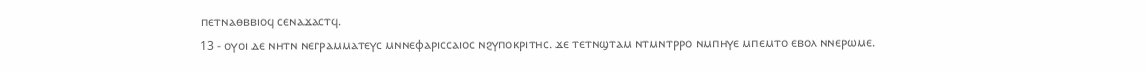ⲡⲉⲧⲛⲁⲑⲃⲃⲓⲟϥ ⲥⲉⲛⲁϫⲁⲥⲧϥ.
13 - ⲟⲩⲟⲓ ⲇⲉ ⲛⲏⲧⲛ ⲛⲉⲅⲣⲁⲙⲙⲁⲧⲉⲩⲥ ⲙⲛⲛⲉⲫⲁⲣⲓⲥⲥⲁⲓⲟⲥ ⲛϩⲩⲡⲟⲕⲣⲓⲧⲏⲥ. ϫⲉ ⲧⲉⲧⲛϣⲧⲁⲙ ⲛⲧⲙⲛⲧⲣⲣⲟ ⲛⲙⲡⲏⲩⲉ ⲙⲡⲉⲙⲧⲟ ⲉⲃⲟⲗ ⲛⲛⲉⲣⲱⲙⲉ.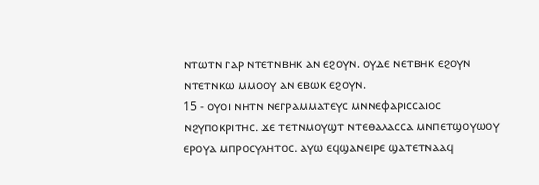ⲛⲧⲱⲧⲛ ⲅⲁⲣ ⲛⲧⲉⲧⲛⲃⲏⲕ ⲁⲛ ⲉϩⲟⲩⲛ. ⲟⲩⲇⲉ ⲛⲉⲧⲃⲏⲕ ⲉϩⲟⲩⲛ ⲛⲧⲉⲧⲛⲕⲱ ⲙⲙⲟⲟⲩ ⲁⲛ ⲉⲃⲱⲕ ⲉϩⲟⲩⲛ.
15 - ⲟⲩⲟⲓ ⲛⲏⲧⲛ ⲛⲉⲅⲣⲁⲙⲙⲁⲧⲉⲩⲥ ⲙⲛⲛⲉⲫⲁⲣⲓⲥⲥⲁⲓⲟⲥ ⲛϩⲩⲡⲟⲕⲣⲓⲧⲏⲥ. ϫⲉ ⲧⲉⲧⲛⲙⲟⲩϣⲧ ⲛⲧⲉⲑⲁⲗⲁⲥⲥⲁ ⲙⲛⲡⲉⲧϣⲟⲩⲱⲟⲩ ⲉⲣⲟⲩⲁ ⲙⲡⲣⲟⲥⲩⲗⲏⲧⲟⲥ. ⲁⲩⲱ ⲉϥϣⲁⲛⲉⲓⲣⲉ ϣⲁⲧⲉⲧⲛⲁⲁϥ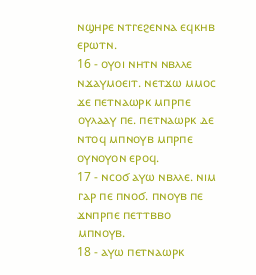ⲛϣⲏⲣⲉ ⲛⲧⲅⲉϩⲉⲛⲛⲁ ⲉϥⲕⲏⲃ ⲉⲣⲱⲧⲛ.
16 - ⲟⲩⲟⲓ ⲛⲏⲧⲛ ⲛⲃⲗⲗⲉ ⲛϫⲁⲩⲙⲟⲉⲓⲧ. ⲛⲉⲧϫⲱ ⲙⲙⲟⲥ ϫⲉ ⲡⲉⲧⲛⲁⲱⲣⲕ ⲙⲡⲣⲡⲉ ⲟⲩⲗⲁⲁⲩ ⲡⲉ. ⲡⲉⲧⲛⲁⲱⲣⲕ ⲇⲉ ⲛⲧⲟϥ ⲙⲡⲛⲟⲩⲃ ⲙⲡⲣⲡⲉ ⲟⲩⲛⲟⲩⲟⲛ ⲉⲣⲟϥ.
17 - ⲛⲥⲟϭ ⲁⲩⲱ ⲛⲃⲗⲗⲉ. ⲛⲓⲙ ⲅⲁⲣ ⲡⲉ ⲡⲛⲟϭ. ⲡⲛⲟⲩⲃ ⲡⲉ ϫⲛⲡⲣⲡⲉ ⲡⲉⲧⲧⲃⲃⲟ ⲙⲡⲛⲟⲩⲃ.
18 - ⲁⲩⲱ ⲡⲉⲧⲛⲁⲱⲣⲕ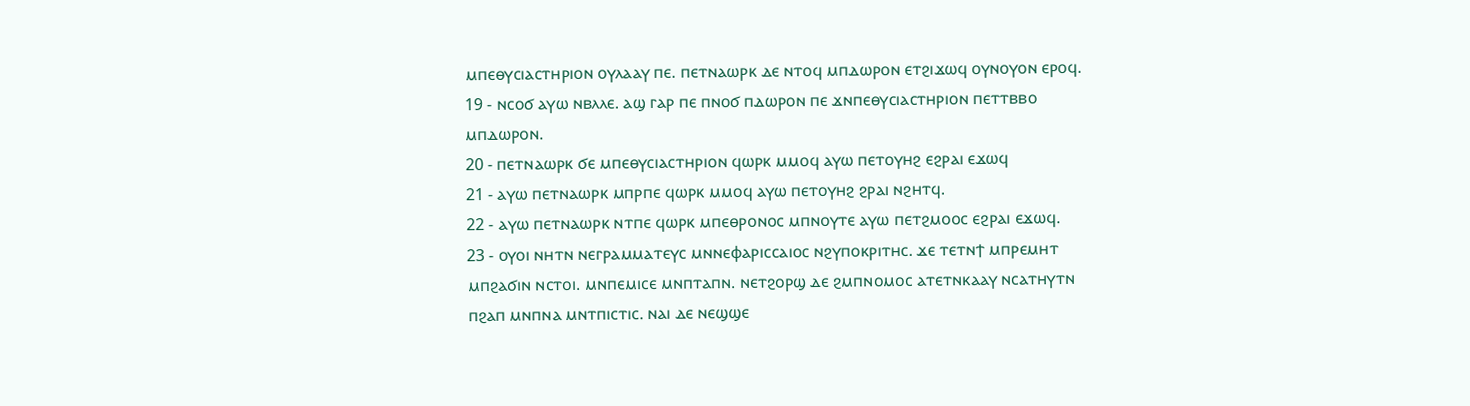ⲙⲡⲉⲑⲩⲥⲓⲁⲥⲧⲏⲣⲓⲟⲛ ⲟⲩⲗⲁⲁⲩ ⲡⲉ. ⲡⲉⲧⲛⲁⲱⲣⲕ ⲇⲉ ⲛⲧⲟϥ ⲙⲡⲇⲱⲣⲟⲛ ⲉⲧϩⲓϫⲱϥ ⲟⲩⲛⲟⲩⲟⲛ ⲉⲣⲟϥ.
19 - ⲛⲥⲟϭ ⲁⲩⲱ ⲛⲃⲗⲗⲉ. ⲁϣ ⲅⲁⲣ ⲡⲉ ⲡⲛⲟϭ ⲡⲇⲱⲣⲟⲛ ⲡⲉ ϫⲛⲡⲉⲑⲩⲥⲓⲁⲥⲧⲏⲣⲓⲟⲛ ⲡⲉⲧⲧⲃⲃⲟ ⲙⲡⲇⲱⲣⲟⲛ.
20 - ⲡⲉⲧⲛⲁⲱⲣⲕ ϭⲉ ⲙⲡⲉⲑⲩⲥⲓⲁⲥⲧⲏⲣⲓⲟⲛ ϥⲱⲣⲕ ⲙⲙⲟϥ ⲁⲩⲱ ⲡⲉⲧⲟⲩⲏϩ ⲉϩⲣⲁⲓ ⲉϫⲱϥ
21 - ⲁⲩⲱ ⲡⲉⲧⲛⲁⲱⲣⲕ ⲙⲡⲣⲡⲉ ϥⲱⲣⲕ ⲙⲙⲟϥ ⲁⲩⲱ ⲡⲉⲧⲟⲩⲏϩ ϩⲣⲁⲓ ⲛϩⲏⲧϥ.
22 - ⲁⲩⲱ ⲡⲉⲧⲛⲁⲱⲣⲕ ⲛⲧⲡⲉ ϥⲱⲣⲕ ⲙⲡⲉⲑⲣⲟⲛⲟⲥ ⲙⲡⲛⲟⲩⲧⲉ ⲁⲩⲱ ⲡⲉⲧϩⲙⲟⲟⲥ ⲉϩⲣⲁⲓ ⲉϫⲱϥ.
23 - ⲟⲩⲟⲓ ⲛⲏⲧⲛ ⲛⲉⲅⲣⲁⲙⲙⲁⲧⲉⲩⲥ ⲙⲛⲛⲉⲫⲁⲣⲓⲥⲥⲁⲓⲟⲥ ⲛϩⲩⲡⲟⲕⲣⲓⲧⲏⲥ. ϫⲉ ⲧⲉⲧⲛϯ ⲙⲡⲣⲉⲙⲏⲧ ⲙⲡϩⲁϭⲓⲛ ⲛⲥⲧⲟⲓ. ⲙⲛⲡⲉⲙⲓⲥⲉ ⲙⲛⲡⲧⲁⲡⲛ. ⲛⲉⲧϩⲟⲣϣ ⲇⲉ ϩⲙⲡⲛⲟⲙⲟⲥ ⲁⲧⲉⲧⲛⲕⲁⲁⲩ ⲛⲥⲁⲧⲏⲩⲧⲛ ⲡϩⲁⲡ ⲙⲛⲡⲛⲁ ⲙⲛⲧⲡⲓⲥⲧⲓⲥ. ⲛⲁⲓ ⲇⲉ ⲛⲉϣϣⲉ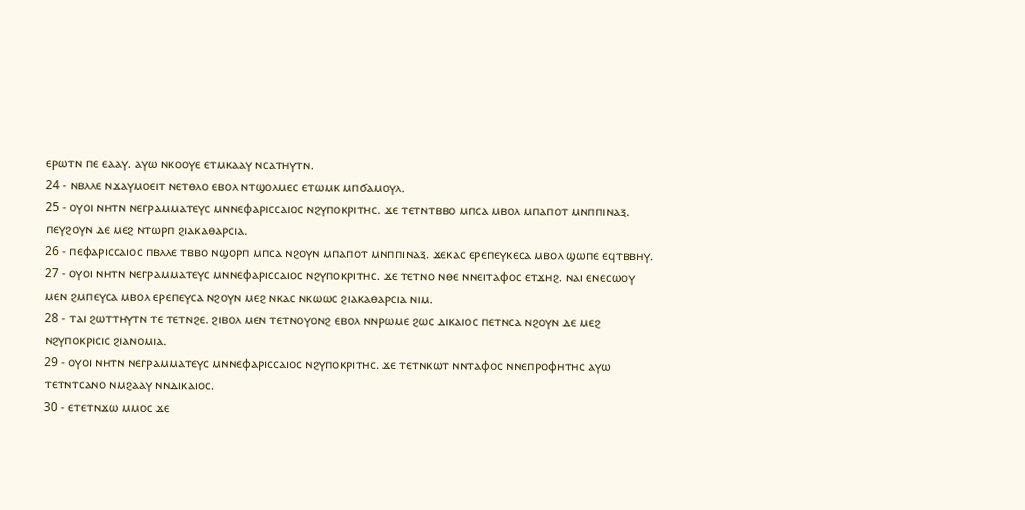ⲉⲣⲱⲧⲛ ⲡⲉ ⲉⲁⲁⲩ. ⲁⲩⲱ ⲛⲕⲟⲟⲩⲉ ⲉⲧⲙⲕⲁⲁⲩ ⲛⲥⲁⲧⲏⲩⲧⲛ.
24 - ⲛⲃⲗⲗⲉ ⲛϫⲁⲩⲙⲟⲉⲓⲧ ⲛⲉⲧⲑⲗⲟ ⲉⲃⲟⲗ ⲛⲧϣⲟⲗⲙⲉⲥ ⲉⲧⲱⲙⲕ ⲙⲡϭⲁⲙⲟⲩⲗ.
25 - ⲟⲩⲟⲓ ⲛⲏⲧⲛ ⲛⲉⲅⲣⲁⲙⲙⲁⲧⲉⲩⲥ ⲙⲛⲛⲉⲫⲁⲣⲓⲥⲥⲁⲓⲟⲥ ⲛϩⲩⲡⲟⲕⲣⲓⲧⲏⲥ. ϫⲉ ⲧⲉⲧⲛⲧⲃⲃⲟ ⲙⲡⲥⲁ ⲙⲃⲟⲗ ⲙⲡⲁⲡⲟⲧ ⲙⲛⲡⲡⲓⲛⲁⲝ. ⲡⲉⲩϩⲟⲩⲛ ⲇⲉ ⲙⲉϩ ⲛⲧⲱⲣⲡ ϩⲓⲁⲕⲁⲑⲁⲣⲥⲓⲁ.
26 - ⲡⲉⲫⲁⲣⲓⲥⲥⲁⲓⲟⲥ ⲡⲃⲗⲗⲉ ⲧⲃⲃⲟ ⲛϣⲟⲣⲡ ⲙⲡⲥⲁ ⲛϩⲟⲩⲛ ⲙⲡⲁⲡⲟⲧ ⲙⲛⲡⲡⲓⲛⲁⲝ. ϫⲉⲕⲁⲥ ⲉⲣⲉⲡⲉⲩⲕⲉⲥⲁ ⲙⲃⲟⲗ ϣⲱⲡⲉ ⲉϥⲧⲃⲃⲏⲩ.
27 - ⲟⲩⲟⲓ ⲛⲏⲧⲛ ⲛⲉⲅⲣⲁⲙⲙⲁⲧⲉⲩⲥ ⲙⲛⲛⲉⲫⲁⲣⲓⲥⲥⲁⲓⲟⲥ ⲛϩⲩⲡⲟⲕⲣⲓⲧⲏⲥ. ϫⲉ ⲧⲉⲧⲛⲟ ⲛⲑⲉ ⲛⲛⲉⲓⲧⲁⲫⲟⲥ ⲉⲧϫⲏϩ. ⲛⲁⲓ ⲉⲛⲉⲥⲱⲟⲩ ⲙⲉⲛ ϩⲙⲡⲉⲩⲥⲁ ⲙⲃⲟⲗ ⲉⲣⲉⲡⲉⲩⲥⲁ ⲛϩⲟⲩⲛ ⲙⲉϩ ⲛⲕⲁⲥ ⲛⲕⲱⲱⲥ ϩⲓⲁⲕⲁⲑⲁⲣⲥⲓⲁ ⲛⲓⲙ.
28 - ⲧⲁⲓ ϩⲱⲧⲧⲏⲩⲧⲛ ⲧⲉ ⲧⲉⲧⲛϩⲉ. ϩⲓⲃⲟⲗ ⲙⲉⲛ ⲧⲉⲧⲛⲟⲩⲟⲛϩ ⲉⲃⲟⲗ ⲛⲛⲣⲱⲙⲉ ϩⲱⲥ ⲇⲓⲕⲁⲓⲟⲥ ⲡⲉⲧⲛⲥⲁ ⲛϩⲟⲩⲛ ⲇⲉ ⲙⲉϩ ⲛϩⲩⲡⲟⲕⲣⲓⲥⲓⲥ ϩⲓⲁⲛⲟⲙⲓⲁ.
29 - ⲟⲩⲟⲓ ⲛⲏⲧⲛ ⲛⲉⲅⲣⲁⲙⲙⲁⲧⲉⲩⲥ ⲙⲛⲛⲉⲫⲁⲣⲓⲥⲥⲁⲓⲟⲥ ⲛϩⲩⲡⲟⲕⲣⲓⲧⲏⲥ. ϫⲉ ⲧⲉⲧⲛⲕⲱⲧ ⲛⲛⲧⲁⲫⲟⲥ ⲛⲛⲉⲡⲣⲟⲫⲏⲧⲏⲥ ⲁⲩⲱ ⲧⲉⲧⲛⲧⲥⲁⲛⲟ ⲛⲙϩⲁⲁⲩ ⲛⲛⲇⲓⲕⲁⲓⲟⲥ.
30 - ⲉⲧⲉⲧⲛϫⲱ ⲙⲙⲟⲥ ϫⲉ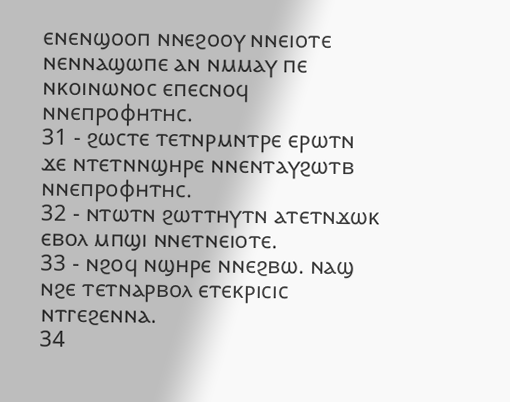ⲉⲛⲉⲛϣⲟⲟⲡ ⲛⲛⲉϩⲟⲟⲩ ⲛⲛⲉⲓⲟⲧⲉ ⲛⲉⲛⲛⲁϣⲱⲡⲉ ⲁⲛ ⲛⲙⲙⲁⲩ ⲡⲉ ⲛⲕⲟⲓⲛⲱⲛⲟⲥ ⲉⲡⲉⲥⲛⲟϥ ⲛⲛⲉⲡⲣⲟⲫⲏⲧⲏⲥ.
31 - ϩⲱⲥⲧⲉ ⲧⲉⲧⲛⲣⲙⲛⲧⲣⲉ ⲉⲣⲱⲧⲛ ϫⲉ ⲛⲧⲉⲧⲛⲛϣⲏⲣⲉ ⲛⲛⲉⲛⲧⲁⲩϩⲱⲧⲃ ⲛⲛⲉⲡⲣⲟⲫⲏⲧⲏⲥ.
32 - ⲛⲧⲱⲧⲛ ϩⲱⲧⲧⲏⲩⲧⲛ ⲁⲧⲉⲧⲛϫⲱⲕ ⲉⲃⲟⲗ ⲙⲡϣⲓ ⲛⲛⲉⲧⲛⲉⲓⲟⲧⲉ.
33 - ⲛϩⲟϥ ⲛϣⲏⲣⲉ ⲛⲛⲉϩⲃⲱ. ⲛⲁϣ ⲛϩⲉ ⲧⲉⲧⲛⲁⲣⲃⲟⲗ ⲉⲧⲉⲕⲣⲓⲥⲓⲥ ⲛⲧⲅⲉϩⲉⲛⲛⲁ.
34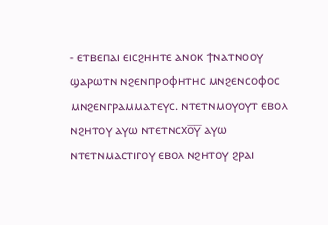- ⲉⲧⲃⲉⲡⲁⲓ ⲉⲓⲥϩⲏⲏⲧⲉ ⲁⲛⲟⲕ ϯⲛⲁⲧⲛⲟⲟⲩ ϣⲁⲣⲱⲧⲛ ⲛϩⲉⲛⲡⲣⲟⲫⲏⲧⲏⲥ ⲙⲛϩⲉⲛⲥⲟⲫⲟⲥ ⲙⲛϩⲉⲛⲅⲣⲁⲙⲙⲁⲧⲉⲩⲥ. ⲛⲧⲉⲧⲛⲙⲟⲩⲟⲩⲧ ⲉⲃⲟⲗ ⲛϩⲏⲧⲟⲩ ⲁⲩⲱ ⲛⲧⲉⲧⲛⲥxⲟ̅ⲩ̅ ⲁⲩⲱ ⲛⲧⲉⲧⲛⲙⲁⲥⲧⲓⲅⲟⲩ ⲉⲃⲟⲗ ⲛϩⲏⲧⲟⲩ ϩⲣⲁⲓ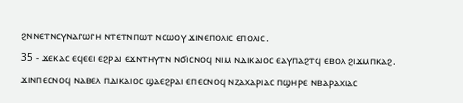ϩⲛⲛⲉⲧⲛⲥⲩⲛⲁⲅⲱⲅⲏ ⲛⲧⲉⲧⲛⲡⲱⲧ ⲛⲥⲱⲟⲩ ϫⲓⲛⲉⲡⲟⲗⲓⲥ ⲉⲡⲟⲗⲓⲥ.
35 - ϫⲉⲕⲁⲥ ⲉϥⲉⲉⲓ ⲉϩⲣⲁⲓ ⲉϫⲛⲧⲏⲩⲧⲛ ⲛϭⲓⲥⲛⲟϥ ⲛⲓⲙ ⲛⲇⲓⲕⲁⲓⲟⲥ ⲉⲁⲩⲡⲁϩⲧϥ ⲉⲃⲟⲗ ϩⲓϫⲙⲡⲕⲁϩ. ϫⲓⲛⲡⲉⲥⲛⲟϥ ⲛⲁⲃⲉⲗ ⲡⲇⲓⲕⲁⲓⲟⲥ ϣⲁⲉϩⲣⲁⲓ ⲉⲡⲉⲥⲛⲟϥ ⲛⲍⲁⲭⲁⲣⲓⲁⲥ ⲡϣⲏⲣⲉ ⲛⲃⲁⲣⲁⲭⲓⲁⲥ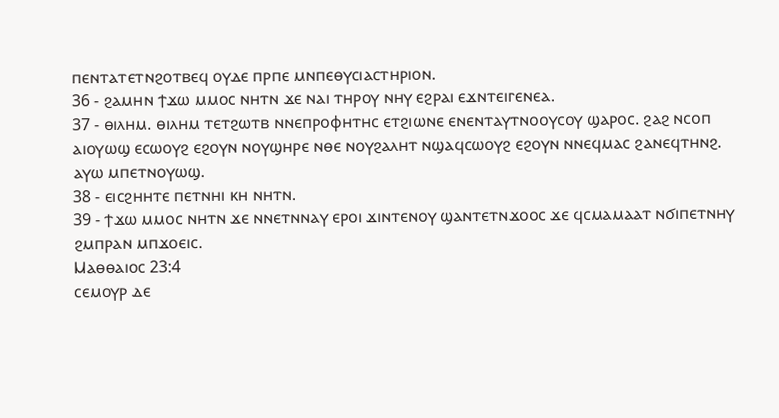ⲡⲉⲛⲧⲁⲧⲉⲧⲛϩⲟⲧⲃⲉϥ ⲟⲩⲇⲉ ⲡⲣⲡⲉ ⲙⲛⲡⲉⲑⲩⲥⲓⲁⲥⲧⲏⲣⲓⲟⲛ.
36 - ϩⲁⲙⲏⲛ ϯϫⲱ ⲙⲙⲟⲥ ⲛⲏⲧⲛ ϫⲉ ⲛⲁⲓ ⲧⲏⲣⲟⲩ ⲛⲏⲩ ⲉϩⲣⲁⲓ ⲉϫⲛⲧⲉⲓⲅⲉⲛⲉⲁ.
37 - ⲑⲓⲗⲏⲙ. ⲑⲓⲗⲏⲙ ⲧⲉⲧϩⲱⲧⲃ ⲛⲛⲉⲡⲣⲟⲫⲏⲧⲏⲥ ⲉⲧϩⲓⲱⲛⲉ ⲉⲛⲉⲛⲧⲁⲩⲧⲛⲟⲟⲩⲥⲟⲩ ϣⲁⲣⲟⲥ. ϩⲁϩ ⲛⲥⲟⲡ ⲁⲓⲟⲩⲱϣ ⲉⲥⲱⲟⲩϩ ⲉϩⲟⲩⲛ ⲛⲟⲩϣⲏⲣⲉ ⲛⲑⲉ ⲛⲟⲩϩⲁⲗⲏⲧ ⲛϣⲁϥⲥⲱⲟⲩϩ ⲉϩⲟⲩⲛ ⲛⲛⲉϥⲙⲁⲥ ϩⲁⲛⲉϥⲧⲏⲛϩ. ⲁⲩⲱ ⲙⲡⲉⲧⲛⲟⲩⲱϣ.
38 - ⲉⲓⲥϩⲏⲏⲧⲉ ⲡⲉⲧⲛⲏⲓ ⲕⲏ ⲛⲏⲧⲛ.
39 - ϯϫⲱ ⲙⲙⲟⲥ ⲛⲏⲧⲛ ϫⲉ ⲛⲛⲉⲧⲛⲛⲁⲩ ⲉⲣⲟⲓ ϫⲓⲛⲧⲉⲛⲟⲩ ϣⲁⲛⲧⲉⲧⲛϫⲟⲟⲥ ϫⲉ ϥⲥⲙⲁⲙⲁⲁⲧ ⲛϭⲓⲡⲉⲧⲛⲏⲩ ϩⲙⲡⲣⲁⲛ ⲙⲡϫⲟⲉⲓⲥ.
Ⲙⲁⲑⲑⲁⲓⲟⲥ 23:4
ⲥⲉⲙⲟⲩⲣ ⲇⲉ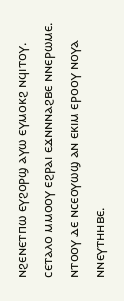ⲛϩⲉⲛⲉⲧⲡⲱ ⲉⲩϩⲟⲣϣ ⲁⲩⲱ ⲉⲩⲙⲟⲕϩ ⲛϥⲓⲧⲟⲩ. ⲥⲉⲧⲁⲗⲟ ⲙⲙⲟⲟⲩ ⲉϩⲣⲁⲓ ⲉϫⲛⲛⲛⲁϩⲃⲉ ⲛⲛⲉⲣⲱⲙⲉ. ⲛⲧⲟⲟⲩ ⲇⲉ ⲛⲥⲉⲟⲩⲱϣ ⲁⲛ ⲉⲕⲓⲙ ⲉⲣⲟⲟⲩ ⲛⲟⲩⲁ ⲛⲛⲉⲩⲧⲏⲏⲃⲉ.